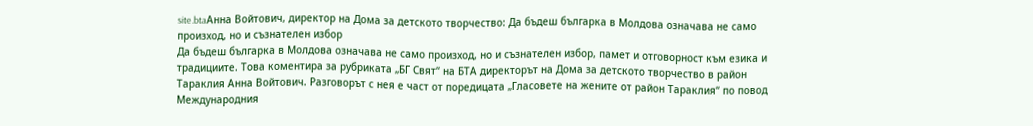site.btaАнна Войтович, директор на Дома за детското творчество: Да бъдеш българка в Молдова означава не само произход, но и съзнателен избор
Да бъдеш българка в Молдова означава не само произход, но и съзнателен избор, памет и отговорност към езика и традициите. Това коментира за рубриката „БГ Свят“ на БТА директорът на Дома за детското творчество в район Тараклия Анна Войтович. Разговорът с нея е част от поредицата „Гласовете на жените от район Тараклия“ по повод Международния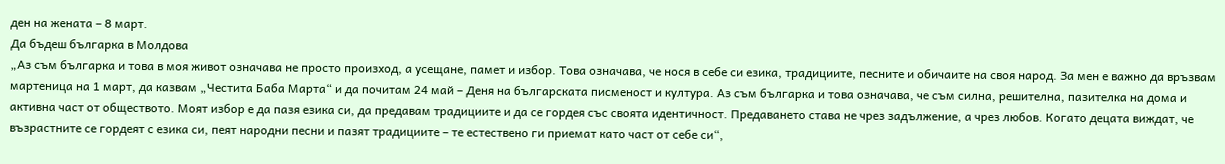ден на жената – 8 март.
Да бъдеш българка в Молдова
„Аз съм българка и това в моя живот означава не просто произход, а усещане, памет и избор. Това означава, че нося в себе си езика, традициите, песните и обичаите на своя народ. За мен е важно да връзвам мартеница на 1 март, да казвам „Честита Баба Марта“ и да почитам 24 май – Деня на българската писменост и култура. Аз съм българка и това означава, че съм силна, решителна, пазителка на дома и активна част от обществото. Моят избор е да пазя езика си, да предавам традициите и да се гордея със своята идентичност. Предаването става не чрез задължение, а чрез любов. Когато децата виждат, че възрастните се гордеят с езика си, пеят народни песни и пазят традициите – те естествено ги приемат като част от себе си“,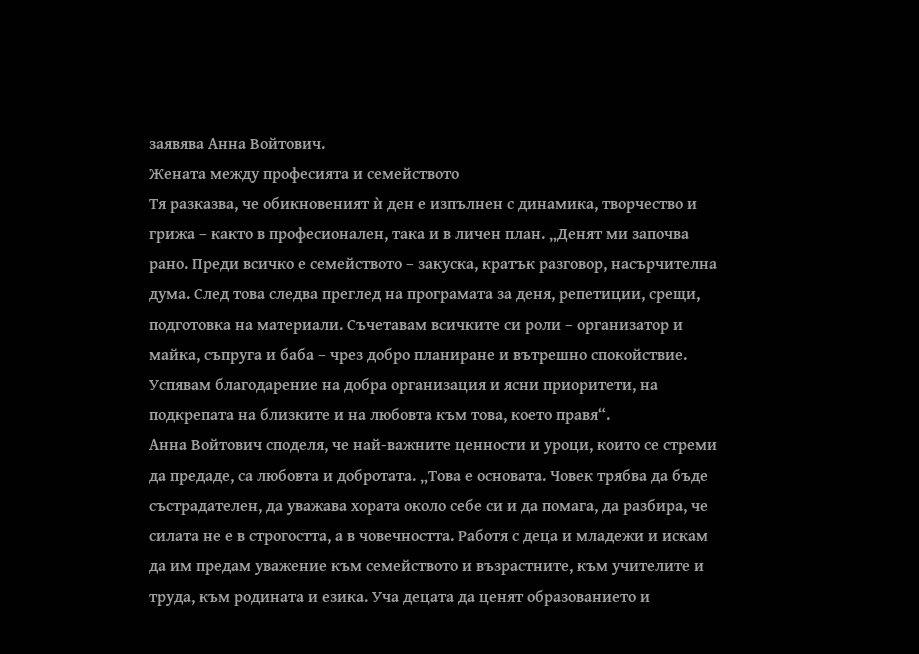заявява Анна Войтович.
Жената между професията и семейството
Тя разказва, че обикновеният ѝ ден е изпълнен с динамика, творчество и грижа – както в професионален, така и в личен план. „Денят ми започва рано. Преди всичко е семейството – закуска, кратък разговор, насърчителна дума. След това следва преглед на програмата за деня, репетиции, срещи, подготовка на материали. Съчетавам всичките си роли – организатор и майка, съпруга и баба – чрез добро планиране и вътрешно спокойствие. Успявам благодарение на добра организация и ясни приоритети, на подкрепата на близките и на любовта към това, което правя“.
Анна Войтович споделя, че най-важните ценности и уроци, които се стреми да предаде, са любовта и добротата. „Това е основата. Човек трябва да бъде състрадателен, да уважава хората около себе си и да помага, да разбира, че силата не е в строгостта, а в човечността. Работя с деца и младежи и искам да им предам уважение към семейството и възрастните, към учителите и труда, към родината и езика. Уча децата да ценят образованието и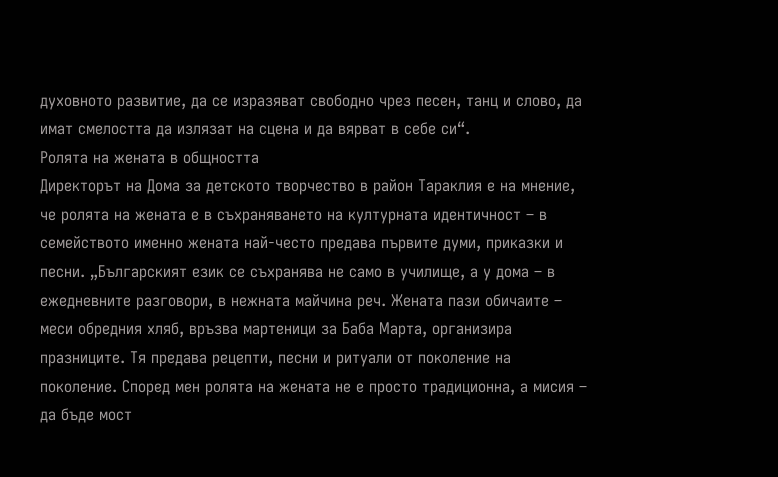духовното развитие, да се изразяват свободно чрез песен, танц и слово, да имат смелостта да излязат на сцена и да вярват в себе си“.
Ролята на жената в общността
Директорът на Дома за детското творчество в район Тараклия е на мнение, че ролята на жената е в съхраняването на културната идентичност – в семейството именно жената най-често предава първите думи, приказки и песни. „Българският език се съхранява не само в училище, а у дома – в ежедневните разговори, в нежната майчина реч. Жената пази обичаите – меси обредния хляб, връзва мартеници за Баба Марта, организира празниците. Тя предава рецепти, песни и ритуали от поколение на поколение. Според мен ролята на жената не е просто традиционна, а мисия – да бъде мост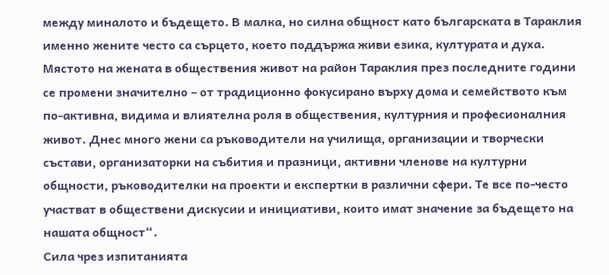между миналото и бъдещето. В малка, но силна общност като българската в Тараклия именно жените често са сърцето, което поддържа живи езика, културата и духа. Мястото на жената в обществения живот на район Тараклия през последните години се промени значително – от традиционно фокусирано върху дома и семейството към по-активна, видима и влиятелна роля в обществения, културния и професионалния живот. Днес много жени са ръководители на училища, организации и творчески състави, организаторки на събития и празници, активни членове на културни общности, ръководителки на проекти и експертки в различни сфери. Те все по-често участват в обществени дискусии и инициативи, които имат значение за бъдещето на нашата общност“.
Сила чрез изпитанията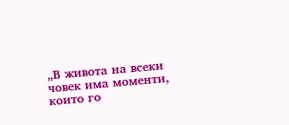„В живота на всеки човек има моменти, които го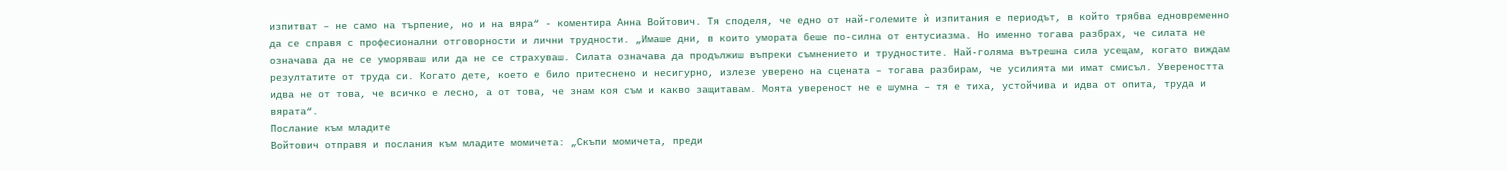изпитват – не само на търпение, но и на вяра“ - коментира Анна Войтович. Тя споделя, че едно от най-големите ѝ изпитания е периодът, в който трябва едновременно да се справя с професионални отговорности и лични трудности. „Имаше дни, в които умората беше по-силна от ентусиазма. Но именно тогава разбрах, че силата не означава да не се уморяваш или да не се страхуваш. Силата означава да продължиш въпреки съмнението и трудностите. Най-голяма вътрешна сила усещам, когато виждам резултатите от труда си. Когато дете, което е било притеснено и несигурно, излезе уверено на сцената – тогава разбирам, че усилията ми имат смисъл. Увереността идва не от това, че всичко е лесно, а от това, че знам коя съм и какво защитавам. Моята увереност не е шумна – тя е тиха, устойчива и идва от опита, труда и вярата“.
Послание към младите
Войтович отправя и послания към младите момичета: „Скъпи момичета, преди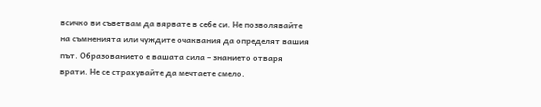всичко ви съветвам да вярвате в себе си. Не позволявайте на съмненията или чуждите очаквания да определят вашия път. Образованието е вашата сила – знанието отваря врати. Не се страхувайте да мечтаете смело.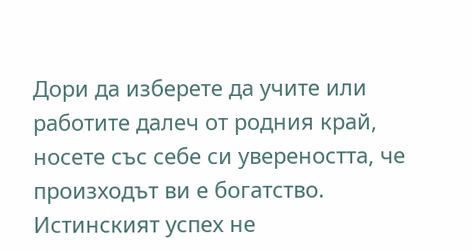Дори да изберете да учите или работите далеч от родния край, носете със себе си увереността, че произходът ви е богатство. Истинският успех не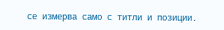се измерва само с титли и позиции.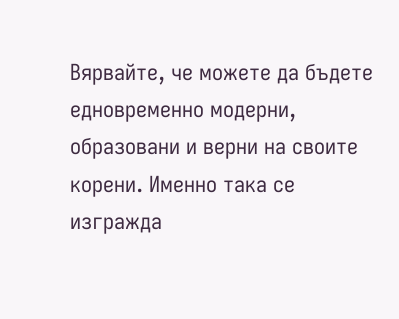Вярвайте, че можете да бъдете едновременно модерни, образовани и верни на своите корени. Именно така се изгражда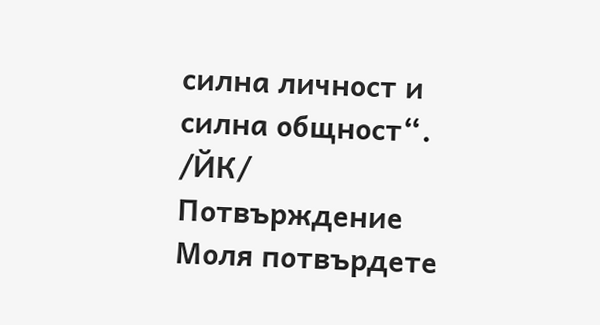силна личност и силна общност“.
/ЙК/
Потвърждение
Моля потвърдете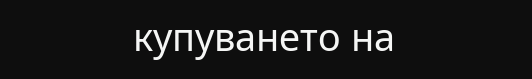купуването на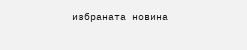избраната новина